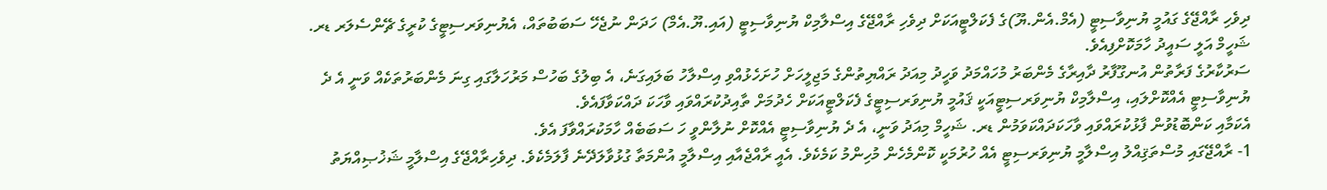ދިވެހި ރާއްޖޭގެ ގައުމީ ޔުނިވާސިޓީ (އެމް.އެން.ޔޫ)ގެ ފެކަލްޓީއަކަށް ދިވެހި ރާއްޖޭގެ އިސްލާމިކް ޔުނިވާސިޓީ (އައި.ޔޫ.އެމް) ހަދަން ނުޖެހޭ ސަބަބުތައް، އެޔުނިވަރސިޓީގެ ކުރީގެ ޗޭންސެލަރ ޑރ. ޝަހީމް އަލީ ސައީދު ހާމަކޮށްފިއެވެ.
ސަރުކާރުގެ ފަރާތުން އުނގޫފާރު ދާއިރާގެ މެންބަރު މުހައްމަދު ވަހީދު މިއަދު ރައްޔިތުންގެ މަޖިލީހަށް ހުށަހެޅުއްވި އިސްލާހު ބަލައިގަނެ، އެ ބިލުގެ ބަހުސް މަރުހަލާގައި ގިނަ މެންބަރުތަކެއް ވަނީ އެ ދެ ޔުނިވާސިޓީ އެއްކޮށްލައި، އިސްލާމިކް ޔުނިވަރސިޓީއަކީ ޤައުމީ ޔުނިވަރސިޓީގެ ފެކަލްޓީއަކަށް ހެދުމަށް ތާއިދުކުރައްވައި ވާހަކަ ދައްކަވާފައެވެ.
އެކަމާއި ކަންބޮޑުވުން ފާޅުކުރައްވައި ވާހަކަދައްކަވަމުން ޑރ. ޝަހީމް މިއަދު ވަނީ، އެ ދެ ޔުނިވާސިޓީ އެއްކޮށް ނުލާންވީ ހަ ސަބަބެއް ހާމަކުރައްވާފަ އެވެ.
1- ރާއްޖޭގައި މުސްތަޤިއްލު އިސްލާމީ ޔުނިވަރސިޓީ އެއް ހުރުމަކީ ކޮންމެހެން މުހިންމު ކަމެކެވެ. އެއީ ރާއްޖެއާއި އިސްލާމީ އުންމަތާ ގުޅުވާލަދޭނެ ފާލަމެކެވެ. ދިވެހިރާއްޖޭގެ އިސްލާމީ ޝަޚުޞިއްޔަތު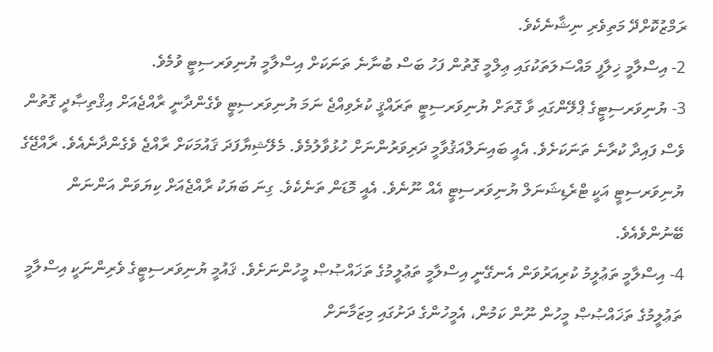ރަމްޒުކޮށްދޭ މަތިވެރި ނިޝާނެކެވެ.
2- އިސްލާމީ ޚިލާފީ މައްސަލަތަކުގައި ޢިލްމީ ގޮތުން ފަހު ބަސް ބުނާނެ ތަނަކަށް އިސްލާމީ ޔުނިވަރސިޓީ ވުމެވެ.
3- ޔުނިވަރސިޓީގެ ޕްލޭންގައި ވާ ގޮތަށް ޔުނިވަރސިޓީ ތަރައްޤީ ކުރެވިއްޖެ ނަމަ ޔުނިވަރސިޓީ ވެގެންދާނީ ރާއްޖެއަށް އިޤްތިޞާދީ ގޮތުން ވެސް ފައިދާ ކުރާނެ ތަނަކަށެވެ. އެއީ ބައިނަލްއަޤުވާމީ ދަރިވަރުންނަށް ހުޅުވާލުމެވެ. މެލޭޝިޔާފަދަ ޤައުމަކަށް ރާއްޖެ ވެގެންދާނެއެވެ. ރާއްޖޭގެ ޔުނިވަރސިޓީ އަކީ ޓްރެޑިޝަނަލް ޔުނިވަރސިޓީ އެއް ނޫނެވެ. އެއީ މޮޑަން ތަނެކެވެ. ގިނަ ބަޔަކު ރާއްޖެއަށް ކިޔަވަން އަންނަން ބޭނުންވެއެވެ.
4- އިސްލާމީ ތަޢުލީމު ކުރިއަރުވަން އެނގޭނީ އިސްލާމީ ތަޢުލީމުގެ ތަޚައްޞުޞް މީހުންނަށެވެ. ޤައުމީ ޔުނިވަރސިޓީގެ ވެރިންނަކީ އިސްލާމީ ތަޢުލީމުގެ ތަޚައްޞުޞް މީހުން ނޫން ކަމުން، އެމީހުންގެ ދަށުގައި މިޒަމާނަށް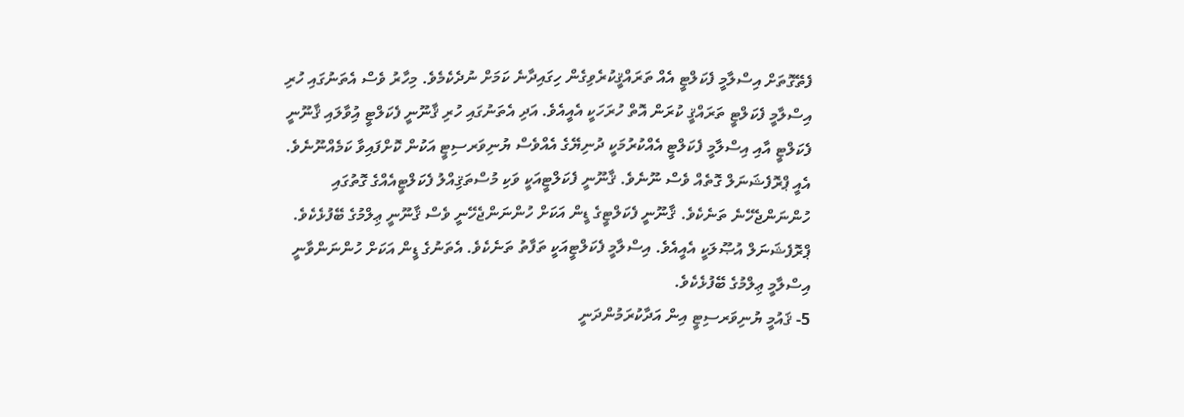ފެތޭގޮތަށް އިސްލާމީ ފެކަލްޓީ އެއް ތަރައްޤީކުރެވިގެން ހިގައިދާނެ ކަމަށް ނުދެކެމެވެ. މިހާރު ވެސް އެތަނުގައި ހުރި އިސްލާމީ ފެކަލްޓީ ތަރައްޤީ ކުރަން އޮތް ހުރަހަކީ އެއީއެވެ. އަދި އެތަނުގައި ހުރި ޤާނޫނީ ފެކަލްޓީ އުިވާލައި ޤާނޫނީ ފެކަލްޓީ އާއި އިސްލާމީ ފެކަލްޓީ އެއްކުރުމަކީ ދުނިޔޭގެ އެއްވެސް ޔުނިވަރސިޓީ އަކުން ކޮށްފައިވާ ކަމެއްނޫނެވެ. އެއީ ޕްރޮފެޝަނަލް ގޮތެއް ވެސް ނޫނެވެ. ޤާނޫނީ ފެކަލްޓީއަކީ ވަކި މުސްތަޤިއްލު ފެކަލްޓީއެއްގެ ގޮތުގައި ހުންނަންޖެހޭނެ ތަނެކެވެ. ޤާނޫނީ ފެކަލްޓީގެ ޑީން އަކަށް ހުންނަންޖެހޭނީ ވެސް ޤާނޫނީ ޢިލްމުގެ ބޭފުޅެކެވެ. ޕްރޮފެޝަނަލް އުޞޫލަކީ އެއީއެވެ. އިސްލާމީ ފެކަލްޓީއަކީ ތަފާތު ތަނެކެވެ. އެތަނުގެ ޑީން އަކަށް ހުންނަންވާނީ އިސްލާމީ ޢިލްމުގެ ބޭފުޅެކެވެ.
5- ޤައުމީ ޔުނިވަރސިޓީ އިން އަދާކުރަމުންދަނީ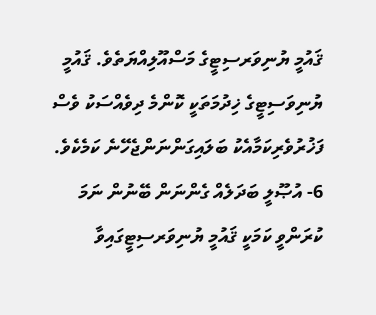ޤައުމީ ޔުނިވަރސިޓީގެ މަސްއޫލިއްޔަތެވެ. ޤައުމީ ޔުނިވަސިޓީގެ ޚިދުމަތަކީ ކޮންމެ ދިވެއްސަކު ވެސް ފަޚުރުވެރިކަމާއެކު ބަލައިގަންނަންޖެހޭނެ ކަމެކެވެ.
6- އުޞޫލީ ބަދަލެއް ގެންނަން ބޭނުން ނަމަ ކުރަންވީ ކަމަކީ ޤައުމީ ޔުނިވަރސިޓީގައިވާ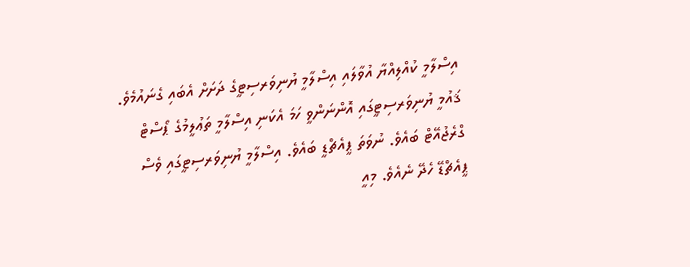އިސްލާމީ ކުއްލިއްޔާ އުވާލައި އިސްލާމީ ޔުނިވަރސިޓީގެ ދަށަށް އެބައި ގެނައުމެވެ. ޤައުމީ ޔުނިވަރސިޓީގައި އޮންނަންވީ ހަމަ އެކަނި އިސްލާމީ ތަޢުލީމުގެ ޕޯސްޓް ގްރެޖުއޭޓް ބައެވެ. ނުވަތަ ޕީއެޗްޑީ ބައެވެ. އިސްލާމީ ޔުނިވަރސިޓީގައި ވެސް ޕީއެޗްޑޭ ހެދޭ ނެއެވެ. މިއީ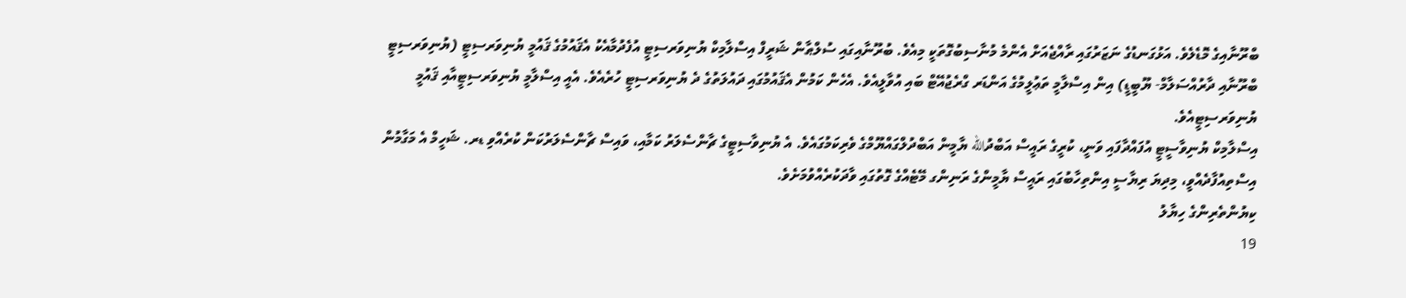ބްރޫނާއިގެ މޮޑެލެވެ. އަޅުގަނޑުގެ ނަޒަރުގައި ރާއްޖެއަށް އެންމެ މުނާސިބުގޮތަކީ މިއެވެ. ބުރޫނާއިގައި ސުލްޠާން ޝަރީފް އިސްލާމިކް ޔުނިވަރސިޓީ އުފެދުމާއެކު އެޤައުމުގެ ޤައުމީ ޔުނިވަރސިޓީ (ޔުނިވަރސިޓީ ބްރޫނާއި ދާރުއްސަލާމް- ޔޫބީޑީ) އިން އިސްލާމީ ތަޢުލީމުގެ އަންޑަރ ގްރެޖުއޭޓް ބައި އުވާލީއެވެ. އެހެން ކަމުން އެޤައުމުގައި ދައުލަތުގެ ދެ ޔުނިވަރސިޓީ ހުރެއެވެ. އެއީ އިސްލާމީ ޔުނިވަރސިޓީއާއި ޤައުމީ ޔުނިވަރސިޓީއެވެ.
އިސްލާމިކް ޔުނިވާސީޓީ އުފައްދާފައި ވަނީ، ކުރީގެ ރައީސް އަބްދުالله ޔާމީން އަބްދުލްގައްޔޫމްގެ ވެރިކަމުގައެވެ. އެ ޔުނިވާސިޓީގެ ޗާންސެލަރު ކަމާއި، ވައިސް ޗާންސެލަރުކަން ކުރެއްވި ޑރ. ޝަހީމް އެ މަގާމުން އިސްތިއުފާދެއްވީ، މިދިޔަ ރިޔާސީ އިންތިހާބުގައި ރައީސް ޔާމީންގެ ރަނިންގ މޭޓެއްގެ ގޮތުގައި ވާދަކުރެއްވުމަށެވެ.
ކިޔުންތެރިންގެ ހިޔާލު
19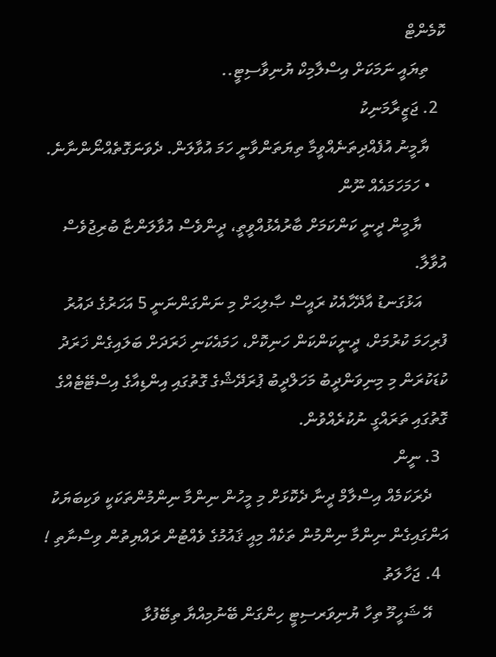ކޮމެންޓް
    ތިޔައީ ނަމަކަށް އިސްލާމިކް ޔުނިވާސިޓީ..
  2. ޖަޒީރާމަނިކު
    ޔާމީނު އުފެއްދިތަނެއްވީމާ ތިޔަތަންވާނީ ހަމަ އުވާލަން. ދެވަނަގޮތެއްނޯންނާނެ.
    • ހަމަހަމައެއް ނޫން
      ޔާމީން ދީނީ ކަންކަމަށް ބާރުއެޅުއްވީތީ، ދީންވެސް އުވާލަންޏާ ބުރިޖުވެސް އުވާލާ.
      އަޅުގަނޑު އާދޭހާއެކު ރައީސް ޞާލިޙަށް މި ނަންގަންނަނީ 5 އަހަރުގެ ދައުރު ފުރިހަމަ ކުރުމަށް، ދީނީކަންކަން ހަނިކޮށް، ހަމައެކަނި ޚަރަދަށް ބަލައިގެން ޚަރަދު ކުޑަކުރަން މި މިނިވަންދީބު މަހަލްދީބު ޕުރަދޭޝްގެ ގޮތުގައި އިންޑިއާގެ އިސްޓޭޓެއްގެ ގޮތުގައި ތަރައްގީ ނުކުރެއްވުން.
  3. ނީން
    ދެރަކަމެއް އިސްލާމް ދީނާ ދެކޮޅަށް މި މީހުން ނިންމާ ނިންމުންތަކަކީ ވަކިބަޔަކު އަންގައިގެން ނިންމާ ނިންމުން ތަކެއް މިއީ ޤައުމުގެ ވެއްޓުން ރައްޔިތުން ވިސްނާތި !
  4. ޖަހާލަތު
    އޭ ޝަހީމޫ ތިހާ ޔުނިވަރސިޓީ ހިންގަން ބޭނުމިއްޔާ ތިބޭފުޅާ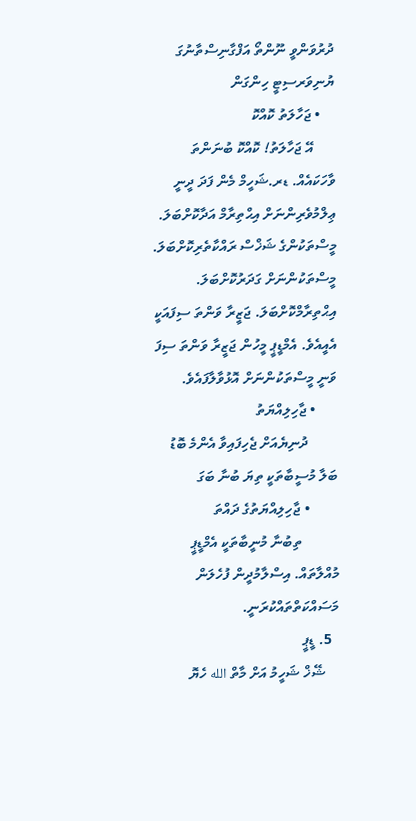ދުރުވަންވީ ނޫންތޯ އަފްގާނިސްތާނުގަ ޔުނިވަރސިޓީ ހިންގަން
    • ޖަހާލަތު ކޮއްކޮ
      އޭ ޖަހާލަތު! ކޮއްކޮ ބުނަންތަ ވާހަކައެއް. ޑރ.ޝަހީމް މެން ފަދަ ދީނީ ޢިލްމުވެރިންނަށް އިޙްތިރާމް އަދާކޮށްބަލަ. މީސްތަކުންގެ ޝަޚްސް ރައްކާތެރިކޮށްބަލަ. މީސްތަކުންނަށް ގަދަރުކޮށްބަލަ. އިޙްތިރާމްކޮށްބަލަ. ޖަޒީރާ ވަންތަ ސިފައަކީ އެއީއެވެ. އެމްޑީޕީ މީހުން ޖަޒީރާ ވަންތަ ސިފަ ވަނީ މީސްތަކުންނަށް އޮޅުވާލާފައެވެ.
      • ޖާހިލިއްޔަތު
        ދުނިޔެއަށް ޖެހިފައިވާ އެންމެ ބޮޑު ބަލާ މުސީބާތަކީ ތިޔަ ބުނާ ބަގަ
        • ޖާހިލިއްޔަތުގެ ދައްތަ
          ތިބުނާ މުނީބާތަކީ އެމްޑީޕީ މުއްލާތައް. އިސްލާމުދީން ފުހެލަން މަސައްކަތްތައްކުރަނީ.
  5. ޑީޕީ
    ޝޭޚް ޝަހީމު އަށް މާތް الله ހެޔޮ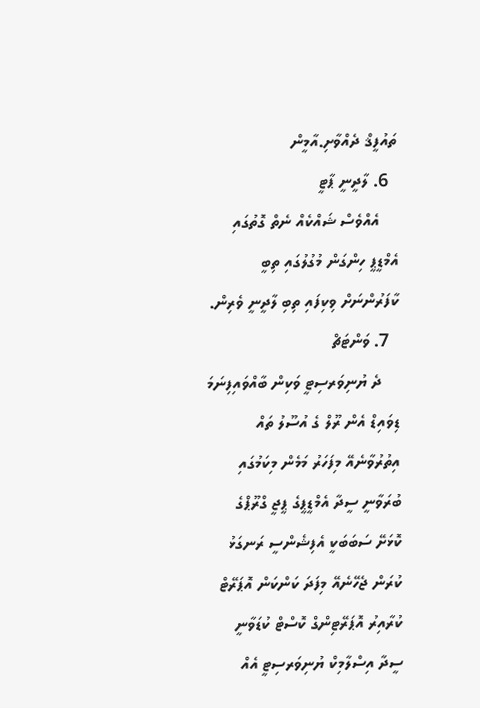ތައުފީޤް ދެއްވާށި.އާމީން
  6. ލާދީނީ ޕާޓީ
    އެއްވެސް ޝައްކެއް ނެތް ގޮތުގައި އެމްޑީޕީ ހިންގަން މުގުލުގައި ތިބީ ކާފަރުންނަށް ވިކިފައި ތިބި ލާދީނީ ވެރިން.
  7. ވަންޓަޗް
    ދެ ޔުނިވަރސިޓީ ވަކިން ބާއްވައިފިނަމަ ޑިވައިޑް އެން ރޫލް ގެ އުސޫލު ތައް އިތުރުވާނެއޭ މިފަހަރު މަމެން މިކަމުގައި ބުރަވާނީ ސީދާ އެމްޑީޕީގެ ޕީޖީ ގްރޫޕްގެ ކޮޅަށޭ ސަބަބަކީ އެފިޝެންސީ ރަނގަޅު ކުރަން ޖެހޭނެއޭ މިފަދަ ކަންކަން އޮޕަރޭޓް ކުރާއިރު އޮޕަރޭޓިންގް ކޮސްޓް ކުޑަވާނީ ސީދާ އިސްލާމިކް ޔުނިވަރސިޓީ އެއް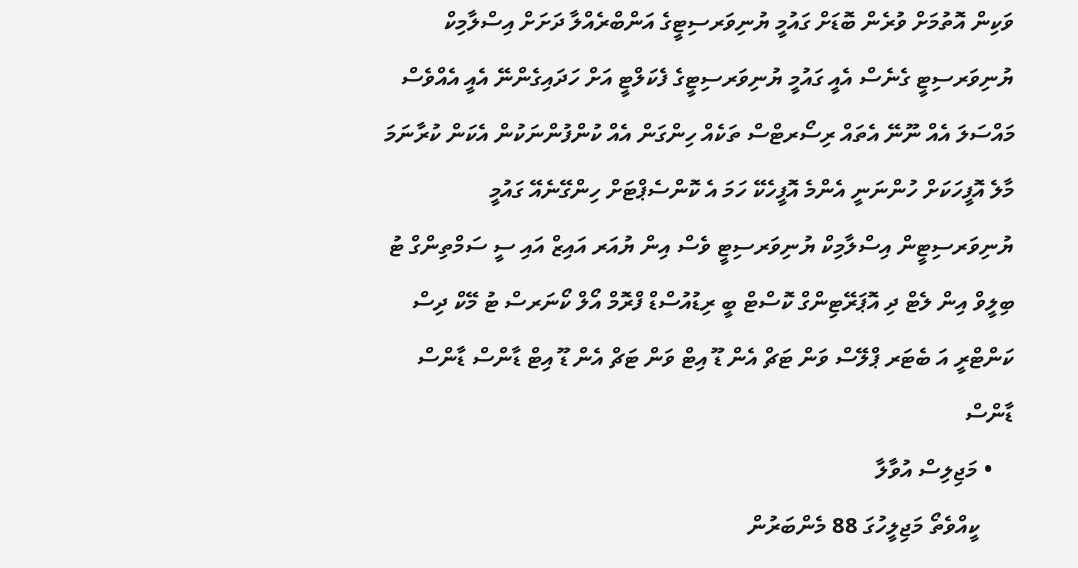ވަކިން އޮތުމަށް ވުރެން ބޮޑަށް ގައުމީ ޔުނިވަރސިޓީގެ އަންބްރެއްލާ ދަށަށް އިސްލާމިކް ޔުނިވަރސިޓީ ގެނެސް އެއީ ގައުމީ ޔުނިވަރސިޓީގެ ފެކަލްޓީ އަށް ހަދައިގެންނޭ އެއީ އެއްވެސް މައްސަލަ އެއް ނޫނޭ އެތައް ރިސޯރޓްސް ތަކެއް ހިންގަން އެއް ކުންފުންނަކުން އެކަން ކުރާނަމަ މާލެ އޮފީހަކަށް ހުންނަނީ އެންމެ އޮފީހެކޭ ހަމަ އެ ކޮންސެޕްޓަށް ހިންގޭނެއޭ ގައުމީ ޔުނިވަރސިޓީން އިސްލާމިކް ޔުނިވަރސިޓީ ވެސް އިން ޔުއަރ އައިޒް އައި ސީ ސަމްތިންގް ޓު ބިލީވް އިން ލެޓް ދި އޮޕަރޭޓިންގް ކޮސްޓް ބީ ރިޑުއުސްޑް ފްރޮމް އޯލް ކޯނަރސް ޓު މޭކް ދިސް ކަންޓްރީ އަ ބެޓަރ ޕްލޭސް ވަން ޓަޗް އެން ޑޫ އިޓް ވަން ޓަޗް އެން ޑޫ އިޓް ޑާންސް ޑާންސް ޑާންސް
    • މަޖިލިސް އުވާލާ
      ކީއްވެތޯ މަޖިލީހުގަ 88 މެންބަރުން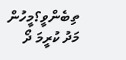ތިބެންވީ؟މީހުން މަދު ކުރީމަ ދޯ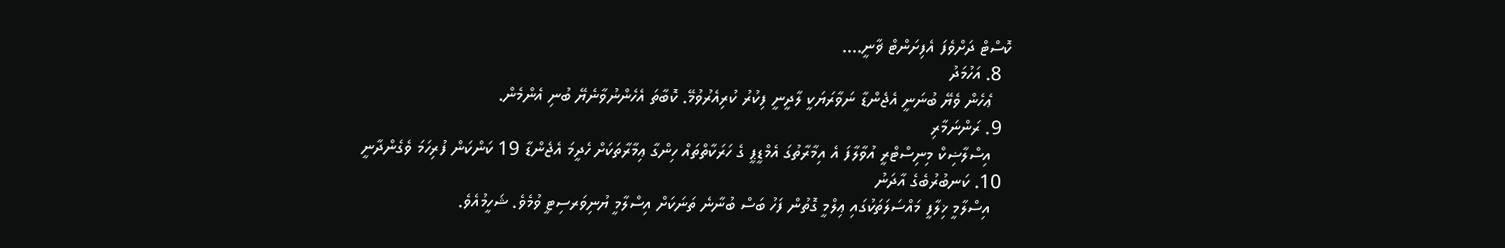ކޮސްޓް ދަށްވެފަ އެފިށަންޓް ޥާނީ....
  8. އަހުމަދު
    ޢެހެން ވެޔޭ ބުނަނީ އެޖެންޑާ ނަވާރަޔަކީ ލާދީނީ ފިކުރު ކުރިއެރުވުމޭ. ކޮބާތަ އެހެންނުވާނެޔޭ ބުނި އެންމެން.
  9. ރަންނަމާރި
    އިސްލާޟިކް މިނިސްޓްރީ އުވާލާފަ އެ އިމާރާތުގަ އެމްޑީޕީ ގެ ހަރަކާތްތައް ހިންގާ ޢިމާރާތަކަށް ހެދީމަ އެޖެންޑާ 19 ކަންކަން ފުރިހަމަ ވެގެންދާނީ
  10. ކަނބުރުބެގެ އާދަނު
    އިސްލާމީ ޚިލާފީ މައްސަލަތަކުގައި ޢިލްމީ ގޮތުން ފަހު ބަސް ބުނާނެ ތަނަކަށް އިސްލާމީ ޔުނިވަރސިޓީ ވުމެވެ. ޝަހީމުއެވެ.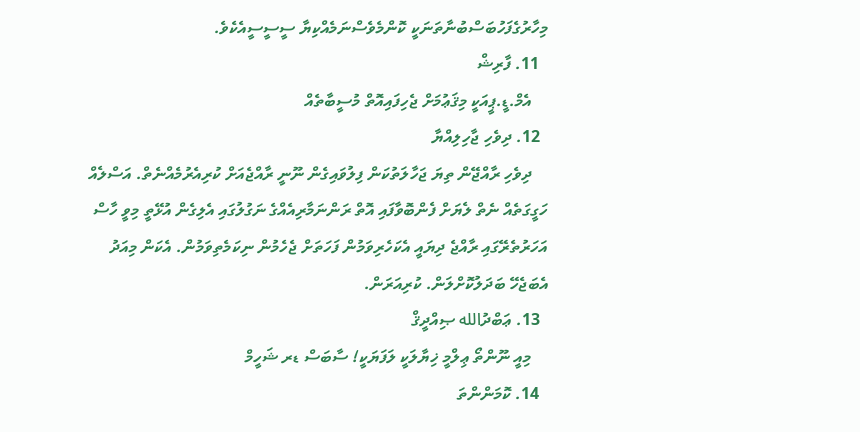މިހާރުގެފަހުބަސްބުނާތަނަކީ ކޮންމެވެސްނަމެއްކިޔާ ސީސީސީއެކެވެ.
  11. ފާރިޝް
    އެމް.ޑީ.ޕީއަކީ މިޤަޢުމަށް ޖެހިފައިއޮތް މުސީބާތެއް
  12. ދިވެހި ޖާހިލިއްޔާ
    ދިވެހި ރާއްޖޭން ތިޔަ ޖަހާލަތުކަން ފިލުވައިގެން ނޫނީ ރާއްޖެއަށް ކުރިއެރުމެއްނެތް. އަސްލެއް ހަގީގަތެއް ނެތް ލެޔަށް ފެންބޮވާފައި އޮތް ރަންނަމާރިއެއްގެ ނަގުލުގައި އެލިގެން އުޅޭތީ މިވީ ހާސް އަހަރުތެރޭގައި ރާއްޖެ ދިޔައީ އެކަހެރިވަމުން ފަހަތަށް ޖެހެމުން ނިކަމެތިވަމުން. އެކަން މިއަދު އެބަޖެހޭ ބަދަލުކޮށްލަން. ކުރިއަރަން.
  13. ޢަބްދުالله ޞިއްދީޤް
    މިއީ ނޫންތޯ ޢިލްމީ ޚިޔާލަކީ ލަފަޔަކީ! ސާބަސް ޑރ ޝަހީމް
  14. ކޮމަންންތަ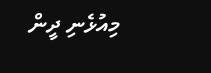މިއުޅެނި ދީން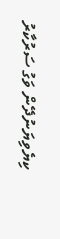ކިޔެވިޔަނުދޭން ވަގު ސަރުކާރު